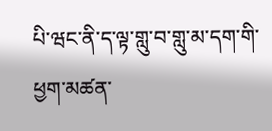པི་ཝང་ནི་ད་ལྟ་གླུ་བ་གླུ་མ་དག་གི་ཕྱག་མཚན་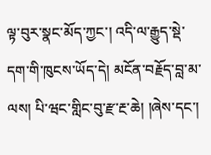ལྟ་བུར་སྣང་མོད་ཀྱང་། འདི་ལ་རྒྱུད་སྡེ་དག་གི་ཁུངས་ཡོད་དེ། མངོན་བརྗོད་བླ་མ་ལས། པི་ཝང་གླིང་བུ་རྫ་རྔ་ཆེ། །ཞེས་དང་།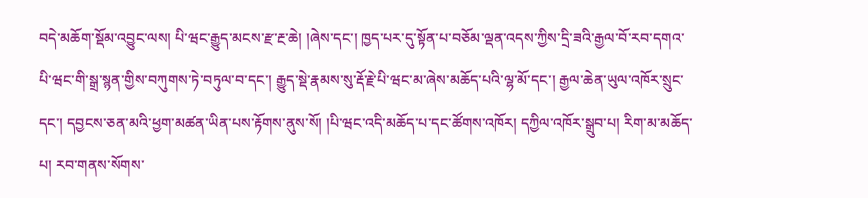བདེ་མཆོག་སྡོམ་འབྱུང་ལས། པི་ཝང་རྒྱུད་མངས་རྫ་རྔ་ཆེ། །ཞེས་དང་། ཁྱད་པར་དུ་སྟོན་པ་བཅོམ་ལྡན་འདས་ཀྱིས་དྲི་ཟའི་རྒྱལ་བོ་རབ་དགའ་པི་ཝང་གི་སྒྲ་སྙན་གྱིས་བཀུགས་ཏེ་བཏུལ་བ་དང་། རྒྱུད་སྡེ་རྣམས་སུ་རྡོ་རྗེ་པི་ཝང་མ་ཞེས་མཆོད་པའི་ལྷ་མོ་དང་། རྒྱལ་ཆེན་ཡུལ་འཁོར་སྲུང་དང་། དབྱངས་ཅན་མའི་ཕྱག་མཚན་ཡིན་པས་རྟོགས་ནུས་སོ། །པི་ཝང་འདི་མཆོད་པ་དང་ཚོགས་འཁོར། དཀྱིལ་འཁོར་སྒྲུབ་པ། རིག་མ་མཆོད་པ། རབ་གནས་སོགས་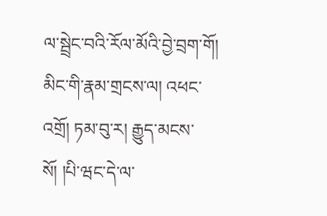ལ་སྦྲེང་བའི་རོལ་མོའི་བྱེ་བྲག་གོ། མིང་གི་རྣམ་གྲངས་ལ། འཕང་འགྲོ། ཏམ་བུ་ར། རྒྱུད་མངས་སོ། །པི་ཝང་དེ་ལ་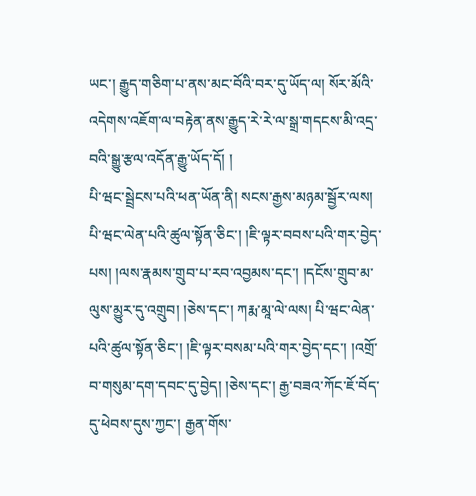ཡང་། རྒྱུད་གཅིག་པ་ནས་མང་བོའི་བར་དུ་ཡོད་ལ། སོར་མོའི་འདེགས་འཇོག་ལ་བརྟེན་ནས་རྒྱུད་རེ་རེ་ལ་སྒྲ་གདངས་མི་འདྲ་བའི་སྒྱུ་རྩལ་འདོན་རྒྱུ་ཡོད་དོ། །
པི་ཝང་སྦྲེངས་པའི་ཕན་ཡོན་ནི། སངས་རྒྱས་མཉམ་སྦྱོར་ལས། པི་ཝང་ལེན་པའི་ཚུལ་སྟོན་ཅིང་། །ཇི་ལྟར་བབས་པའི་གར་བྱེད་པས། །ལས་རྣམས་གྲུབ་པ་རབ་འབྱམས་དང་། །དངོས་གྲུབ་མ་ལུས་མྱུར་དུ་འགྲུབ། །ཅེས་དང་། ཀརྨ་མཱ་ལེ་ལས། པི་ཝང་ལེན་པའི་ཚུལ་སྟོན་ཅིང་། །ཇི་ལྟར་བསམ་པའི་གར་བྱེད་དང་། །འགྲོ་བ་གསུམ་དག་དབང་དུ་བྱེད། །ཅེས་དང་། རྒྱ་བཟའ་ཀོང་ཇོ་བོད་དུ་ཕེབས་དུས་ཀྱང་། རྒྱན་གོས་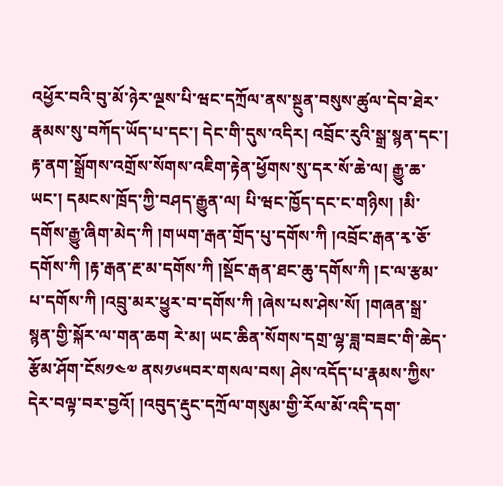འཕྱོར་བའི་བུ་མོ་ཉེར་ལྔས་པི་ཝང་དཀྲོལ་ནས་སྔུན་བསུས་ཚུལ་དེབ་ཐེར་རྣམས་སུ་བཀོད་ཡོད་པ་དང་། དེང་གི་དུས་འདིར། འབྲོང་རུའི་སྒྲ་སྙན་དང་། རྟ་ནག་སྒྲོགས་འགྲོས་སོགས་འཇིག་རྟེན་ཕྱོགས་སུ་དར་སོ་ཆེ་ལ། རྒྱུ་ཆ་ཡང་། དམངས་ཁྲོད་ཀྱི་བཤད་རྒྱུན་ལ། པི་ཝང་ཁྱོད་དང་ང་གཉིས། །མི་དགོས་རྒྱུ་ཞིག་མེད་ཀི །གཡག་རྒན་གྲོད་པུ་དགོས་ཀི །འབྲོང་རྒན་རྭ་ཅོ་དགོས་ཀི །རྟ་རྒན་རྔ་མ་དགོས་ཀི །སྡོང་རྒན་ཐང་ཆུ་དགོས་ཀི །ང་ལ་རྩམ་པ་དགོས་ཀི །འབྲུ་མར་ཕྱུར་བ་དགོས་ཀི །ཞེས་པས་ཤེས་སོ། །གཞན་སྒྲ་སྙན་གྱི་སྐོར་ལ་གན་ཆག རེ་མ། ཡང་ཆིན་སོགས་དགྲ་ལྷ་ཟླ་བཟང་གི་ཆེད་རྩོམ་ཤོག་ངོས༡༤༧ ནས༡༦༥བར་གསལ་བས། ཤེས་འདོད་པ་རྣམས་ཀྱིས་དེར་བལྟ་བར་བྱའོ། །འབུད་རྡུང་དཀྲོལ་གསུམ་གྱི་རོལ་མོ་འདི་དག་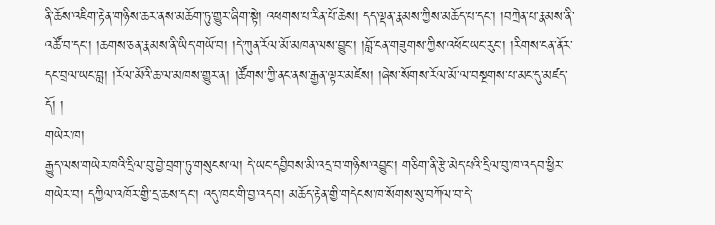ནི་ཆོས་འཇིག་རྟེན་གཉིས་ཆར་ནས་མཆོག་ཏུ་གྱུར་ཞིག་སྟེ། འཕགས་པ་རིན་པོ་ཆེས། དད་ལྡན་རྣམས་ཀྱིས་མཆོད་པ་དང་། །བཀྲེན་པ་རྣམས་ནི་འཚོ་བ་དང་། །ཆགས་ཅན་རྣམས་ནི་ཡིད་གཡོ་བ། །དེ་ཀུན་རོལ་མོ་མཁན་ལས་བྱུང་། །བློ་ངན་གཟུགས་ཀྱིས་འཕོང་ཡང་རུང་། །རིགས་ངན་ནོར་དང་བྲལ་ཡང་བླ། །རོལ་མོའི་ཆ་ལ་མཁས་གྱུར་ན། །ཚོགས་ཀྱི་ནང་ནས་རྒྱན་ལྟར་མཛེས། །ཞེས་སོགས་རོལ་མོ་ལ་བསྔགས་པ་མང་དུ་མཛད་དོ། །
གཡེར་ཁ།
རྒྱུད་ལས་གཡེར་ཁའི་དྲིལ་བུ་བྱེ་བྲག་ཏུ་གསུངས་ལ། དེ་ཡང་དབྱིབས་མི་འདྲ་བ་གཉིས་འབྱུང་། གཅིག་ནི་རྩེ་མེད་པའི་དྲིལ་བུ་ཁ་འདབ་ཕྱིར་གཡེར་བ། དཀྱིལ་འཁོར་གྱི་དྲ་ཆས་དང་། འདུ་ཁང་གི་བྱ་འདབ། མཆོད་རྟེན་གྱི་གདེངས་ཁ་སོགས་སུ་བཀོལ་བ་དེ་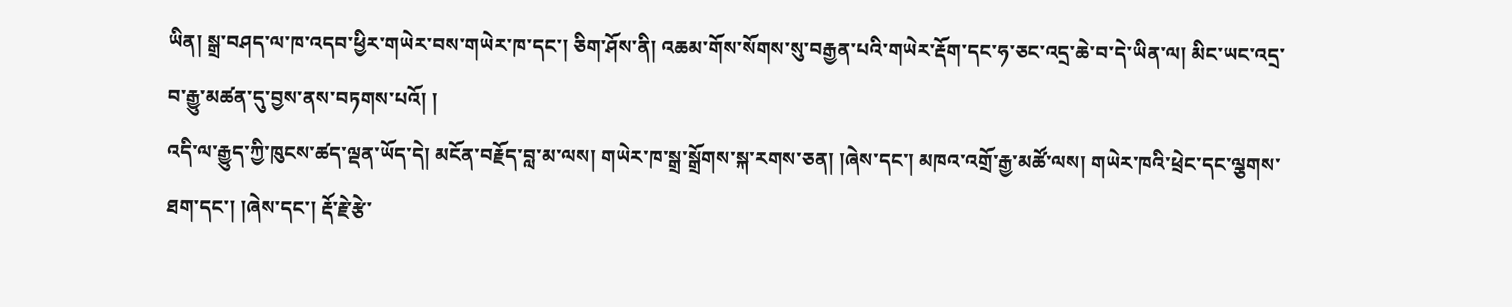ཡིན། སྒྲ་བཤད་ལ་ཁ་འདབ་ཕྱིར་གཡེར་བས་གཡེར་ཁ་དང་། ཅིག་ཤོས་ནི། འཆམ་གོས་སོགས་སུ་བརྒྱན་པའི་གཡེར་རྡོག་དང་ཧ་ཅང་འདྲ་ཆེ་བ་དེ་ཡིན་ལ། མིང་ཡང་འདྲ་བ་རྒྱུ་མཚན་དུ་བྱས་ནས་བཏགས་པའོ། །
འདི་ལ་རྒྱུད་ཀྱི་ཁུངས་ཚད་ལྡན་ཡོད་དེ། མངོན་བརྗོད་བླ་མ་ལས། གཡེར་ཁ་སྒྲ་སྒྲོགས་སྐ་རགས་ཅན། །ཞེས་དང་། མཁའ་འགྲོ་རྒྱ་མཚོ་ལས། གཡེར་ཁའི་ཕྲེང་དང་ལྕགས་ཐག་དང་། །ཞེས་དང་། རྡོ་རྗེ་རྩེ་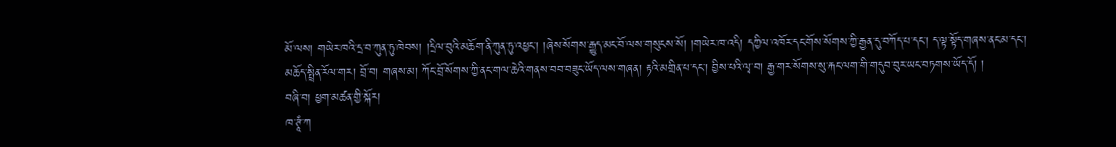མོ་ལས། གཡེར་ཁའི་དྲ་བ་ཀུན་ཏུ་ཁེབས། །དྲིལ་བུའི་མཆོག་ནི་ཀུན་ཏུ་འཕྱང་། །ཞེས་སོགས་རྒྱུད་མང་བོ་ལས་གསུངས་སོ། །གཡེར་ཁ་འདི། དཀྱིལ་འཁོར་དང་གོས་སོགས་ཀྱི་རྒྱན་དུ་བཀོད་པ་དང་། ད་ལྟ་སྟོད་གཞས་ནང་མ་དང་། མཆོད་སྤྲིན་རོལ་གར། བྲོ་བ། གཞས་མ། ཀོང་བྲོ་སོགས་ཀྱི་ནང་གལ་ཆེའི་གནས་བབ་བཟུང་ཡོད་ལས་གཞན། རྟའི་མགྲིན་པ་དང་། བྱིས་པའི་ལྭ་བ། རྒྱ་གར་སོགས་སུ་རྐང་ལག་གི་གདུབ་བུར་ཡང་བཏགས་ཡོད་དོ། །
བཞི་བ། ཕྱག་མཚན་གྱི་སྐོར།
ཁ་ཊཱཾ་ཀ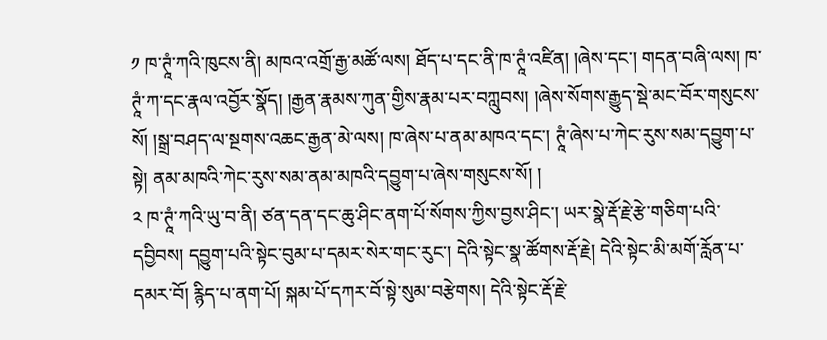༡ ཁ་ཊཱཾ་ཀའི་ཁུངས་ནི། མཁའ་འགྲོ་རྒྱ་མཚོ་ལས། ཐོད་པ་དང་ནི་ཁ་ཊཱཾ་འཛིན། །ཞེས་དང་། གདན་བཞི་ལས། ཁ་ཊཱཾ་ཀ་དང་རྣལ་འབྱོར་སྣོད། །རྒྱན་རྣམས་ཀུན་གྱིས་རྣམ་པར་བཀླུབས། །ཞེས་སོགས་རྒྱུད་སྡེ་མང་བོར་གསུངས་སོ། །སྒྲ་བཤད་ལ་སྔགས་འཆང་རྒྱན་མེ་ལས། ཁ་ཞེས་པ་ནམ་མཁའ་དང་། ཊཱཾ་ཞེས་པ་ཀེང་རུས་སམ་དབྱུག་པ་སྟེ། ནམ་མཁའི་ཀེང་རུས་སམ་ནམ་མཁའི་དབྱུག་པ་ཞེས་གསུངས་སོ། །
༢ ཁ་ཊཱཾ་ཀའི་ཡུ་བ་ནི། ཙན་དན་དང་ཆུ་ཤིང་ནག་པོ་སོགས་ཀྱིས་བྱས་ཤིང་། ཡར་སྣེ་རྡོ་རྗེ་རྩེ་གཅིག་པའི་དབྱིབས། དབྱུག་པའི་སྟེང་བུམ་པ་དམར་སེར་གང་རུང་། དེའི་སྟེང་སྣ་ཚོགས་རྡོ་རྗེ། དེའི་སྟེང་མི་མགོ་རློན་པ་དམར་བོ། རྙིད་པ་ནག་པོ། སྐམ་པོ་དཀར་བོ་སྟེ་སུམ་བརྩེགས། དེའི་སྟེང་རྡོ་རྗེ་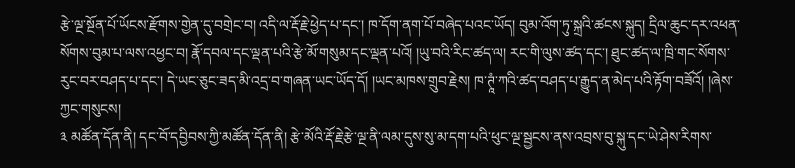རྩེ་ལྔ་སྔོན་པོ་ཡོངས་རྫོགས་གྱེན་དུ་བགྲེང་བ། འདི་ལ་རྡོ་རྗེ་ཕྱེད་པ་དང་། ཁ་དོག་ནག་པོ་བཞེད་པའང་ཡོད། བུམ་འོག་ཏུ་སྐྲའི་ཚངས་སྐུད། དྲིལ་ཆུང་དར་འཕན་སོགས་བུམ་པ་ལས་འཕྱང་བ། རྣོ་དབལ་དང་ལྡན་པའི་རྩེ་མོ་གསུམ་དང་ལྡན་པའོ། །ཡུ་བའི་རིང་ཚད་ལ། རང་གི་ལུས་ཚད་དང་། ཐུང་ཚད་ལ་ཁྲི་གང་སོགས་རུང་བར་བཤད་པ་དང་། དེ་ཡང་ཅུང་ཟད་མི་འདྲ་བ་གཞན་ཡང་ཡོད་དོ། །ཡང་མཁས་གྲུབ་རྗེས། ཁ་ཊཱཾ་ཀའི་ཚད་བཤད་པ་རྒྱུད་ན་མེད་པའི་རྟོག་བཟོའོ། །ཞེས་ཀྱང་གསུངས།
༣ མཚོན་དོན་ནི། དང་བོ་དབྱིབས་ཀྱི་མཚོན་དོན་ནི། རྩེ་མོའི་རྡོ་རྗེ་རྩེ་ལྔ་ནི་ལམ་དུས་སུ་མ་དག་པའི་ཕུང་ལྔ་སྦྱངས་ནས་འབྲས་བུ་སྐུ་དང་ཡེ་ཤེས་རིགས་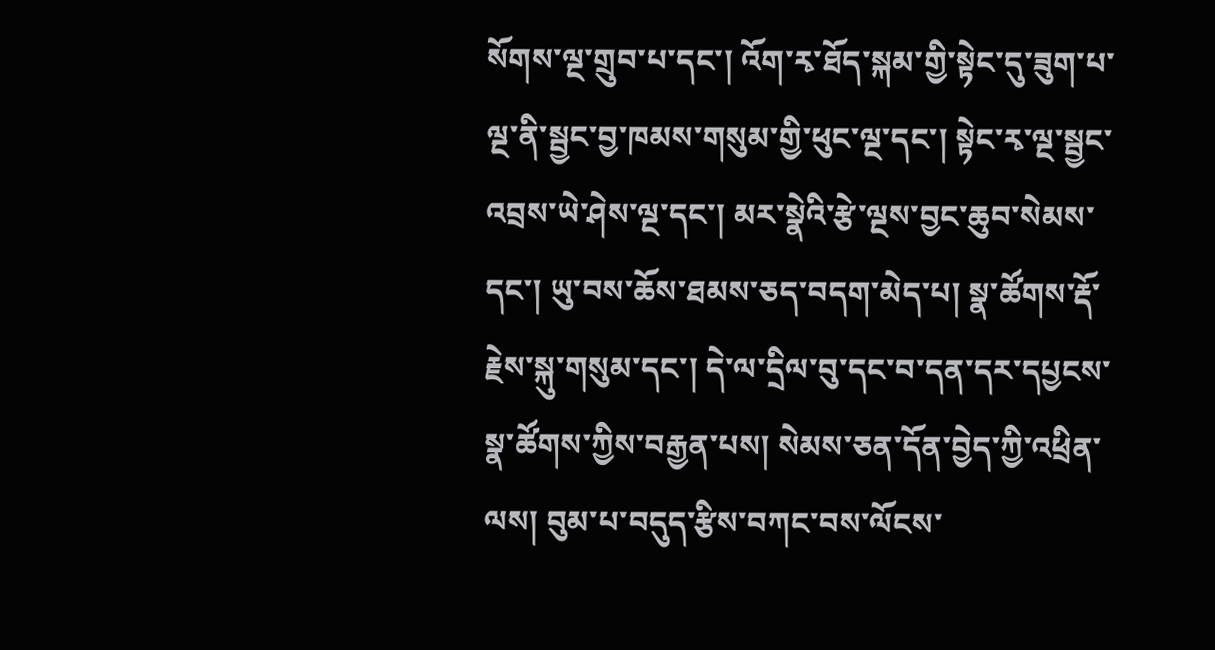སོགས་ལྔ་གྲུབ་པ་དང་། འོག་རྭ་ཐོད་སྐམ་གྱི་སྟེང་དུ་ཟུག་པ་ལྔ་ནི་སྦྱང་བྱ་ཁམས་གསུམ་གྱི་ཕུང་ལྔ་དང་། སྟེང་རྭ་ལྔ་སྦྱང་འབྲས་ཡེ་ཤེས་ལྔ་དང་། མར་སྣེའི་རྩེ་ལྔས་བྱང་ཆུབ་སེམས་དང་། ཡུ་བས་ཆོས་ཐམས་ཅད་བདག་མེད་པ། སྣ་ཚོགས་རྡོ་རྗེས་སྐུ་གསུམ་དང་། དེ་ལ་དྲིལ་བུ་དང་བ་དན་དར་དཔྱངས་སྣ་ཚོགས་ཀྱིས་བརྒྱན་པས། སེམས་ཅན་དོན་བྱེད་ཀྱི་འཕྲིན་ལས། བུམ་པ་བདུད་རྩིས་བཀང་བས་ལོངས་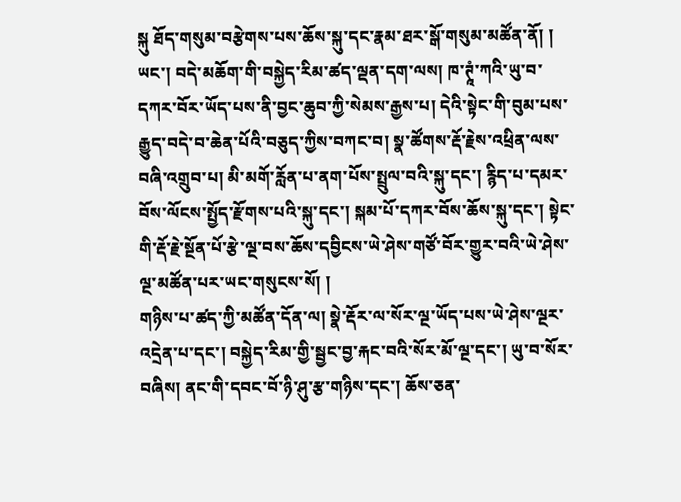སྐུ ཐོད་གསུམ་བརྩེགས་པས་ཆོས་སྐུ་དང་རྣམ་ཐར་སྒོ་གསུམ་མཚོན་ནོ། །
ཡང་། བདེ་མཆོག་གི་བསྐྱེད་རིམ་ཚད་ལྡན་དག་ལས། ཁ་ཊཱཾ་ཀའི་ཡུ་བ་དཀར་བོར་ཡོད་པས་ནི་བྱང་ཆུབ་ཀྱི་སེམས་རྒྱས་པ། དེའི་སྟེང་གི་བུམ་པས་རྒྱུད་བདེ་བ་ཆེན་པོའི་བཅུད་ཀྱིས་བཀང་བ། སྣ་ཚོགས་རྡོ་རྗེས་འཕྲིན་ལས་བཞི་འགྲུབ་པ། མི་མགོ་རློན་པ་ནག་པོས་སྤྲུལ་བའི་སྐུ་དང་། རྙིད་པ་དམར་བོས་ལོངས་སྤྱོད་རྫོགས་པའི་སྐུ་དང་། སྐམ་པོ་དཀར་བོས་ཆོས་སྐུ་དང་། སྟེང་གི་རྡོ་རྗེ་སྔོན་པོ་རྩེ་ལྔ་བས་ཆོས་དབྱིངས་ཡེ་ཤེས་གཙོ་བོར་གྱུར་བའི་ཡེ་ཤེས་ལྔ་མཚོན་པར་ཡང་གསུངས་སོ། །
གཉིས་པ་ཚད་ཀྱི་མཚོན་དོན་ལ། སྣེ་རྡོར་ལ་སོར་ལྔ་ཡོད་པས་ཡེ་ཤེས་ལྔར་འདྲེན་པ་དང་། བསྐྱེད་རིམ་གྱི་སྦྱང་བྱ་རྐང་བའི་སོར་མོ་ལྔ་དང་། ཡུ་བ་སོར་བཞིས། ནང་གི་དབང་བོ་ཉི་ཤུ་རྩ་གཉིས་དང་། ཆོས་ཅན་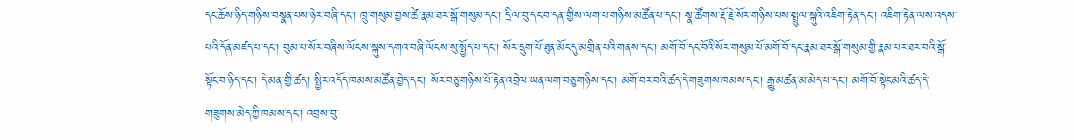དང་ཆོས་ཉིད་གཉིས་བསྣན་པས་ཉེར་བཞི་དང་། ཁྲུ་གསུམ་བྱས་ཚེ་རྣམ་ཐར་སྒོ་གསུམ་དང་། དྲིལ་བུ་དང་བ་དན་གྱིས་ལག་པ་གཉིས་མཚོན་པ་དང་། སྣ་ཚོགས་རྡོ་རྗེ་སོར་གཉིས་པས་སྤྲུལ་སྐུའི་འཇིག་རྟེན་དང་། འཇིག་རྟེན་ལས་འདས་པའི་དོན་མཛད་པ་དང་། བུམ་པ་སོར་བཞིས་ལོངས་སྐུས་དགའ་བཞི་ལོངས་སུ་སྤྱོད་པ་དང་། སོར་དྲུག་པོ་ཐུན་མོང་དུ་མགྲིན་པའི་གནས་དང་། མགོ་བོ་དང་བོའི་སོར་གསུམ་པོ་མགོ་བོ་དང་རྣམ་ཐར་སྒོ་གསུམ་གྱི་རྣམ་པར་ཐར་བའི་སྒོ་སྟོང་བ་ཉིད་དང་། དེ་མན་གྱི་ཚད། སྤྱིར་འདོད་ཁམས་མཚོན་བྱེད་དང་། སོར་བཅུ་གཉིས་པོ་རྟེན་འབྲེལ་ཡན་ལག་བཅུ་གཉིས་དང་། མགོ་བར་བའི་ཚད་དེ་གཟུགས་ཁམས་དང་། རྒྱུ་མཚན་མ་མེད་པ་དང་། མགོ་བོ་སྟེང་མའི་ཚད་དེ་གཟུགས་མེད་ཀྱི་ཁམས་དང་། འབྲས་བུ་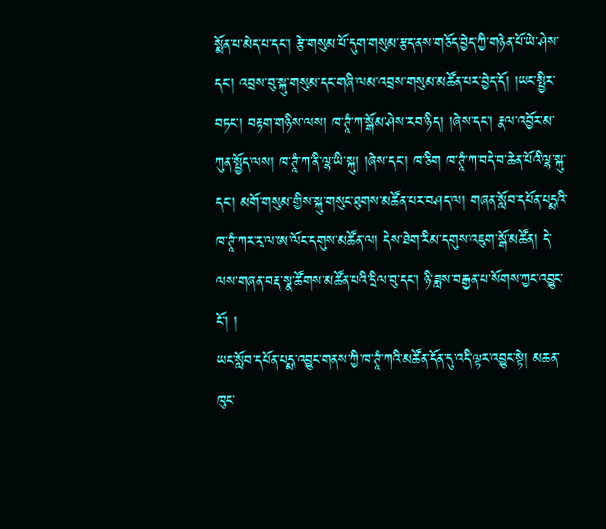སྨོན་པ་མེད་པ་དང་། རྩེ་གསུམ་པོ་དུག་གསུམ་རྩད་ནས་གཅོད་བྱེད་ཀྱི་གཉེན་པོ་ཡེ་ཤེས་དང་། འབྲས་བུ་སྐུ་གསུམ་དང་གཞི་ལམ་འབྲས་གསུམ་མཚོན་པར་བྱེད་དོ། །ཡང་སྤྱིར་བཏང་། བརྟག་གཉིས་ལས། ཁ་ཊཱཾ་ཀ་སྒོམ་ཤེས་རབ་ཉིད། །ཞེས་དང་། རྣལ་འབྱོར་མ་ཀུན་སྤྱོད་ལས། ཁ་ཊཱཾ་ཀ་ནི་ལྷ་ཡི་སྐུ། །ཞེས་དང་། ཁ་ཅིག ཁ་ཊཱཾ་ཀ་བདེ་བ་ཆེན་པོའི་ལྷ་སྐུ་དང་། མགོ་གསུམ་གྱིས་སྐུ་གསུང་ཐུགས་མཚོན་པར་བཤད་ལ། གཞན་སློབ་དཔོན་པདྨའི་ཁ་ཊཱཾ་ཀར་རྭ་ལ་ཨ་ལོང་དགུས་མཚོན་ལ། དེས་ཐེག་རིམ་དགུས་འཇུག་སྒོ་མཚོན། དེ་ལས་གཞན་བརྡ་སྣ་ཚོགས་མཚོན་པའི་དྲིལ་བུ་དང་། ཉི་ཟླས་བརྒྱན་པ་སོགས་ཀྱང་འབྱུང་ངོ་། །
ཡང་སློབ་དཔོན་པདྨ་འབྱུང་གནས་ཀྱི་ཁ་ཊཱཾ་ཀའི་མཚོན་དོན་དུ་འདི་ལྟར་འབྱུང་སྟེ། མཆན་ཁུང་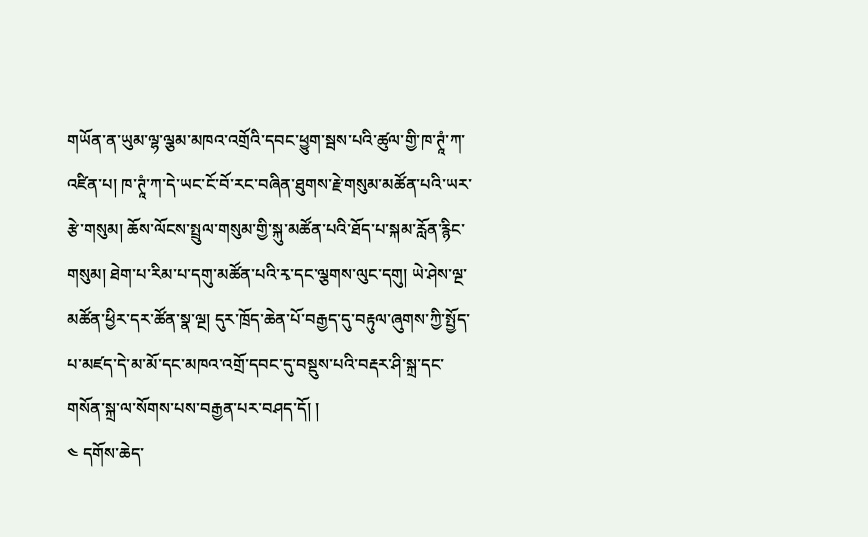གཡོན་ན་ཡུམ་ལྷ་ལྕམ་མཁའ་འགྲོའི་དབང་ཕྱུག་སྦས་པའི་ཚུལ་གྱི་ཁ་ཊཱཾ་ཀ་འཛིན་པ། ཁ་ཊཱཾ་ཀ་དེ་ཡང་ངོ་བོ་རང་བཞིན་ཐུགས་རྗེ་གསུམ་མཚོན་པའི་ཡར་རྩེ་གསུམ། ཆོས་ལོངས་སྤྲུལ་གསུམ་གྱི་སྐུ་མཚོན་པའི་ཐོད་པ་སྐམ་རློན་རྙིང་གསུམ། ཐེག་པ་རིམ་པ་དགུ་མཚོན་པའི་རྭ་དང་ལྕགས་ལུང་དགུ། ཡེ་ཤེས་ལྔ་མཚོན་ཕྱིར་དར་ཚོན་སྣ་ལྔ། དུར་ཁྲོད་ཆེན་པོ་བརྒྱད་དུ་བརྟུལ་ཞུགས་ཀྱི་སྤྱོད་པ་མཛད་དེ་མ་མོ་དང་མཁའ་འགྲོ་དབང་དུ་བསྡུས་པའི་བརྡར་ཤི་སྐྲ་དང་གསོན་སྐྲ་ལ་སོགས་པས་བརྒྱན་པར་བཤད་དོ། །
༤ དགོས་ཆེད་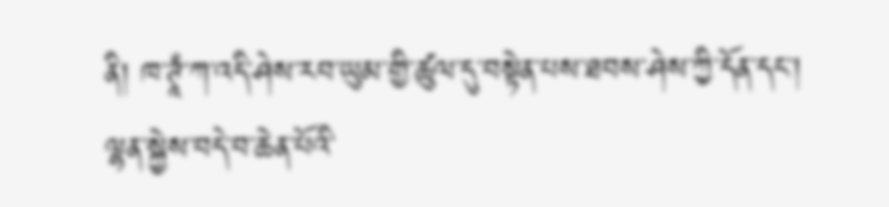ནི། ཁ་ཊཱཾ་ཀ་འདི་ཤེས་རབ་ཡུམ་གྱི་ཚུལ་དུ་བསྟེན་པས་ཐབས་ཤེས་ཀྱི་དོན་དང་། ལྷན་སྐྱེས་བདེ་བ་ཆེན་པོའི་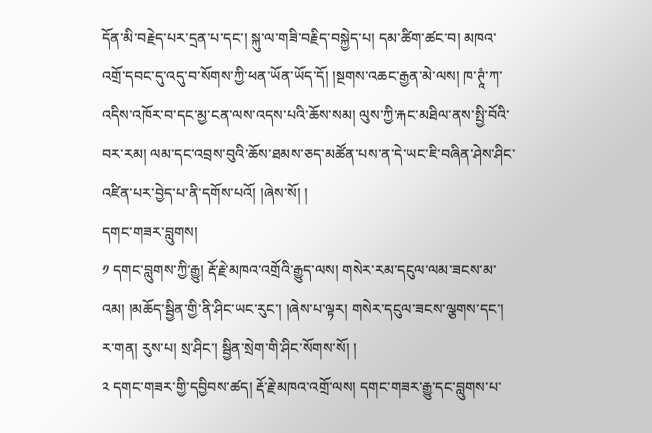དོན་མི་བརྗེད་པར་དྲན་པ་དང་། སྐུ་ལ་གཟི་བརྗིད་བསྐྱེད་པ། དམ་ཚིག་ཚང་བ། མཁའ་འགྲོ་དབང་དུ་འདུ་བ་སོགས་ཀྱི་ཕན་ཡོན་ཡོད་དོ། །སྔགས་འཆང་རྒྱན་མེ་ལས། ཁ་ཊཱཾ་ཀ་འདིས་འཁོར་བ་དང་མྱ་ངན་ལས་འདས་པའི་ཆོས་སམ། ལུས་ཀྱི་རྐང་མཐིལ་ནས་སྤྱི་བོའི་བར་རམ། ལམ་དང་འབྲས་བུའི་ཆོས་ཐམས་ཅད་མཚོན་པས་ན་དེ་ཡང་ཇི་བཞིན་ཤེས་ཤིང་འཛིན་པར་བྱེད་པ་ནི་དགོས་པའོ། །ཞེས་སོ། །
དགང་གཟར་བླུགས།
༡ དགང་བླུགས་ཀྱི་རྒྱུ། རྡོ་རྗེ་མཁའ་འགྲོའི་རྒྱུད་ལས། གསེར་རམ་དངུལ་ལམ་ཟངས་མ་འམ། །མཆོད་སྦྱིན་གྱི་ནི་ཤིང་ཡང་རུང་། །ཞེས་པ་ལྟར། གསེར་དངུལ་ཟངས་ལྕགས་དང་། ར་གན། རུས་པ། སྲ་ཤིང་། སྦྱིན་སྲེག་གི་ཤིང་སོགས་སོ། །
༢ དགང་གཟར་གྱི་དབྱིབས་ཚད། རྡོ་རྗེ་མཁའ་འགྲོ་ལས། དགང་གཟར་རྒྱུ་དང་བླུགས་པ་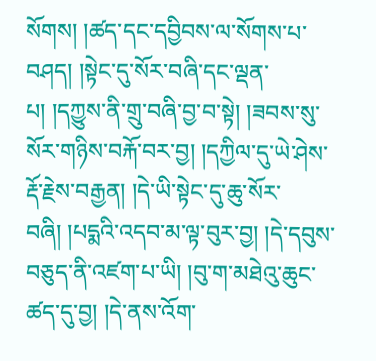སོགས། །ཚད་དང་དབྱིབས་ལ་སོགས་པ་བཤད། །སྟེང་དུ་སོར་བཞི་དང་ལྡན་པ། །དཀྱུས་ནི་གྲུ་བཞི་བྱ་བ་སྟེ། །ཟབས་སུ་སོར་གཉིས་བརྐོ་བར་བྱ། །དཀྱིལ་དུ་ཡེ་ཤེས་རྡོ་རྗེས་བརྒྱན། །དེ་ཡི་སྟེང་དུ་ཆུ་སོར་བཞི། །པདྨའི་འདབ་མ་ལྟ་བུར་བྱ། །དེ་དབུས་བཅུད་ནི་འཛག་པ་ཡི། །བུ་ག་མཐེའུ་ཆུང་ཚད་དུ་བྱ། །དེ་ནས་འོག་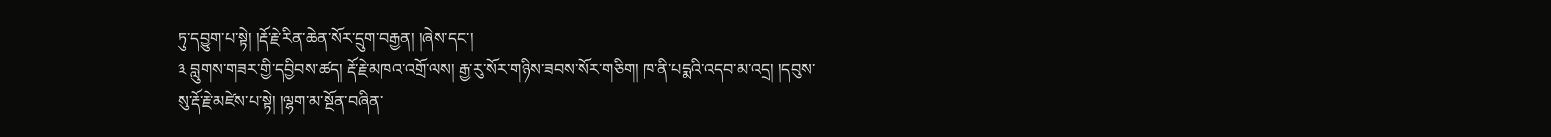ཏུ་དབྱུག་པ་སྟེ། །རྡོ་རྗེ་རིན་ཆེན་སོར་དྲུག་བརྒྱན། །ཞེས་དང་།
༣ བླུགས་གཟར་གྱི་དབྱིབས་ཚད། རྡོ་རྗེ་མཁའ་འགྲོ་ལས། རྒྱ་རུ་སོར་གཉིས་ཟབས་སོར་གཅིག། ཁ་ནི་པདྨའི་འདབ་མ་འདྲ། །དབུས་སུ་རྡོ་རྗེ་མཛེས་པ་སྟེ། །ལྷག་མ་སྔོན་བཞིན་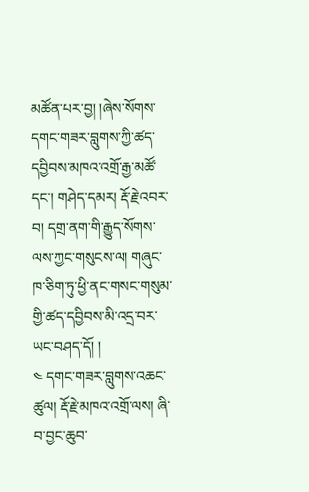མཚོན་པར་བྱ། །ཞེས་སོགས་དགང་གཟར་བླུགས་ཀྱི་ཚད་དབྱིབས་མཁའ་འགྲོ་རྒྱ་མཚོ་དང་། གཤེད་དམར། རྡོ་རྗེ་འབར་བ། དགྲ་ནག་གི་རྒྱུད་སོགས་ལས་ཀྱང་གསུངས་ལ། གཞུང་ཁ་ཅིག་ཏུ་ཕྱི་ནང་གསང་གསུམ་གྱི་ཚད་དབྱིབས་མི་འདྲ་བར་ཡང་བཤད་དོ། །
༤ དགང་གཟར་བླུགས་འཆང་ཚུལ། རྡོ་རྗེ་མཁའ་འགྲོ་ལས། ཞི་བ་བྱང་ཆུབ་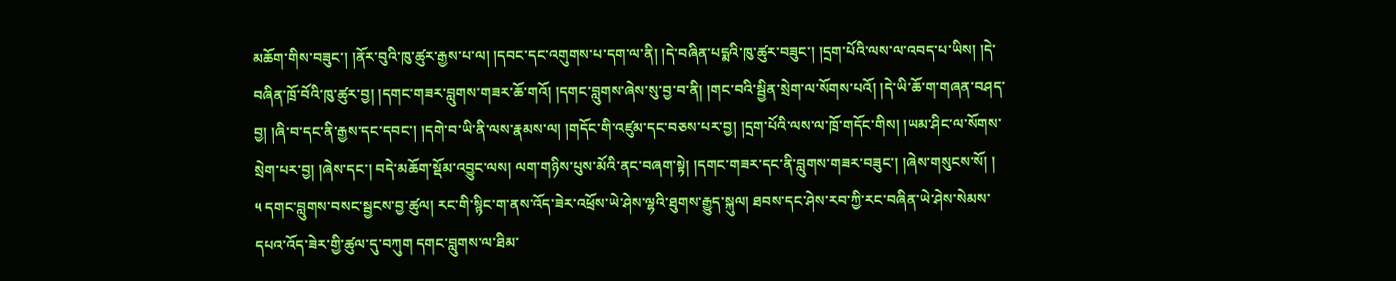མཆོག་གིས་བཟུང་། །ནོར་བུའི་ཁུ་ཚུར་རྒྱས་པ་ལ། །དབང་དང་འགུགས་པ་དག་ལ་ནི། །དེ་བཞིན་པདྨའི་ཁུ་ཚུར་བཟུང་། །དྲག་པོའི་ལས་ལ་འབད་པ་ཡིས། །དེ་བཞིན་ཁྲོ་བོའི་ཁུ་ཚུར་བྱ། །དགང་གཟར་བླུགས་གཟར་ཆོ་གའོ། །དགང་བླུགས་ཞེས་སུ་བྱ་བ་ནི། །གང་བའི་སྦྱིན་སྲེག་ལ་སོགས་པའོ། །དེ་ཡི་ཆོ་ག་གཞན་བཤད་བྱ། །ཞི་བ་དང་ནི་རྒྱས་དང་དབང་། །དགེ་བ་ཡི་ནི་ལས་རྣམས་ལ། །གདོང་གི་འཛུམ་དང་བཅས་པར་བྱ། །དྲག་པོའི་ལས་ལ་ཁྲོ་གདོང་གིས། །ཡམ་ཤིང་ལ་སོགས་སྲེག་པར་བྱ། །ཞེས་དང་། བདེ་མཆོག་སྡོམ་འབྱུང་ལས། ལག་གཉིས་པུས་མོའི་ནང་བཞག་སྟེ། །དགང་གཟར་དང་ནི་བླུགས་གཟར་བཟུང་། །ཞེས་གསུངས་སོ། །
༥ དགང་བླུགས་བསང་སྦྱངས་བྱ་ཚུལ། རང་གི་སྙིང་ག་ནས་འོད་ཟེར་འཕྲོས་ཡེ་ཤེས་ལྷའི་ཐུགས་རྒྱུད་སྐུལ། ཐབས་དང་ཤེས་རབ་ཀྱི་རང་བཞིན་ཡེ་ཤེས་སེམས་དཔའ་འོད་ཟེར་གྱི་ཚུལ་དུ་བཀུག དགང་བླུགས་ལ་ཐིམ་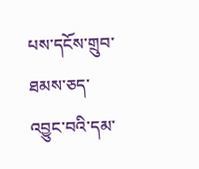པས་དངོས་གྲུབ་ཐམས་ཅད་འབྱུང་བའི་དམ་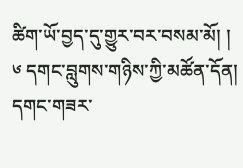ཚིག་ཡོ་བྱད་དུ་གྱུར་བར་བསམ་མོ། །
༦ དགང་བླུགས་གཉིས་ཀྱི་མཚོན་དོན། དགང་གཟར་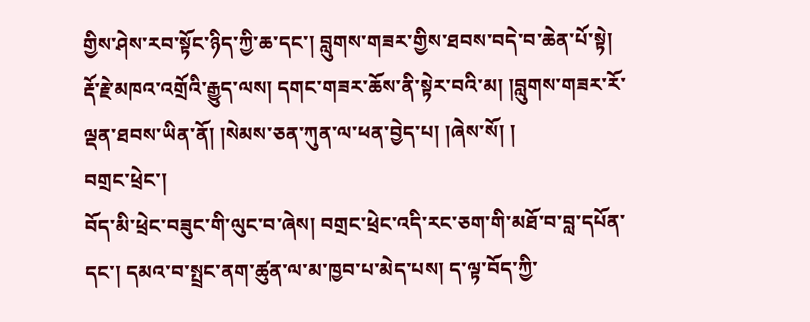གྱིས་ཤེས་རབ་སྟོང་ཉིད་ཀྱི་ཆ་དང་། བླུགས་གཟར་གྱིས་ཐབས་བདེ་བ་ཆེན་པོ་སྟེ། རྡོ་རྗེ་མཁའ་འགྲོའི་རྒྱུད་ལས། དགང་གཟར་ཆོས་ནི་སྟེར་བའི་མ། །བླུགས་གཟར་རོ་ལྡན་ཐབས་ཡིན་ནོ། །སེམས་ཅན་ཀུན་ལ་ཕན་བྱེད་པ། །ཞེས་སོ། །
བགྲང་ཕྲེང་།
བོད་མི་ཕྲེང་བཟུང་གི་ལུང་བ་ཞེས། བགྲང་ཕྲེང་འདི་རང་ཅག་གི་མཐོ་བ་བླ་དཔོན་དང་། དམའ་བ་སྤྲང་ནག་ཚུན་ལ་མ་ཁྱབ་པ་མེད་པས། ད་ལྟ་བོད་ཀྱི་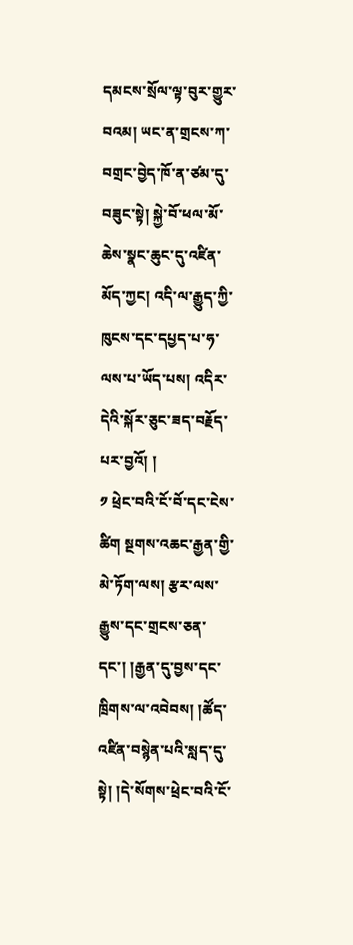དམངས་སྲོལ་ལྟ་བུར་གྱུར་བའམ། ཡང་ན་གྲངས་ཀ་བགྲང་བྱེད་ཁོ་ན་ཙམ་དུ་བཟུང་སྟེ། སྐྱེ་བོ་ཕལ་མོ་ཆེས་སྣང་ཆུང་དུ་འཛིན་མོད་ཀྱང། འདི་ལ་རྒྱུད་ཀྱི་ཁུངས་དང་དཔྱད་པ་ཧ་ལས་པ་ཡོད་པས། འདིར་དེའི་སྐོར་ཅུང་ཟད་བརྗོད་པར་བྱའོ། །
༡ ཕྲེང་བའི་ངོ་བོ་དང་ངེས་ཚིག སྔགས་འཆང་རྒྱན་གྱི་མེ་ཏོག་ལས། རྩར་ལས་རྒྱུས་དང་གྲངས་ཅན་དང་། །རྒྱན་དུ་བྱས་དང་ཁྲིགས་ལ་འབེབས། །ཚོད་འཛིན་བསྙེན་པའི་སླད་དུ་སྟེ། །དེ་སོགས་ཕྲེང་བའི་ངོ་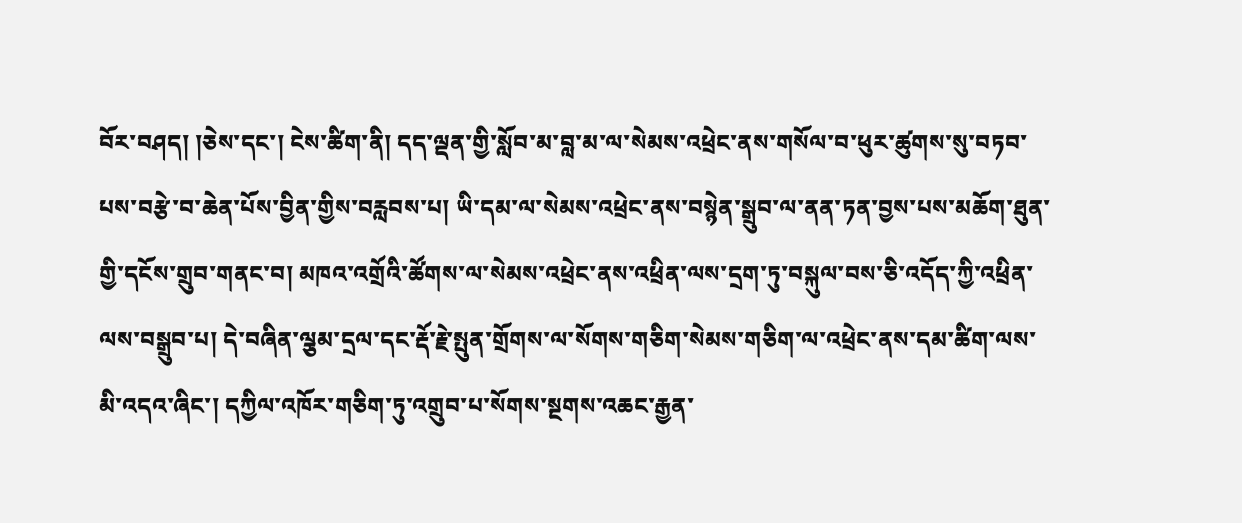བོར་བཤད། །ཅེས་དང་། ངེས་ཚིག་ནི། དད་ལྡན་གྱི་སློབ་མ་བླ་མ་ལ་སེམས་འཕྲེང་ནས་གསོལ་བ་ཕུར་ཚུགས་སུ་བཏབ་པས་བརྩེ་བ་ཆེན་པོས་བྱིན་གྱིས་བརླབས་པ། ཡི་དམ་ལ་སེམས་འཕྲེང་ནས་བསྙེན་སྒྲུབ་ལ་ནན་ཏན་བྱས་པས་མཆོག་ཐུན་གྱི་དངོས་གྲུབ་གནང་བ། མཁའ་འགྲོའི་ཚོགས་ལ་སེམས་འཕྲེང་ནས་འཕྲིན་ལས་དྲག་ཏུ་བསྐུལ་བས་ཅི་འདོད་ཀྱི་འཕྲིན་ལས་བསྒྲུབ་པ། དེ་བཞིན་ལྕམ་དྲལ་དང་རྡོ་རྗེ་སྤུན་གྲོགས་ལ་སོགས་གཅིག་སེམས་གཅིག་ལ་འཕྲེང་ནས་དམ་ཚིག་ལས་མི་འདའ་ཞིང་། དཀྱིལ་འཁོར་གཅིག་ཏུ་འགྲུབ་པ་སོགས་སྔགས་འཆང་རྒྱན་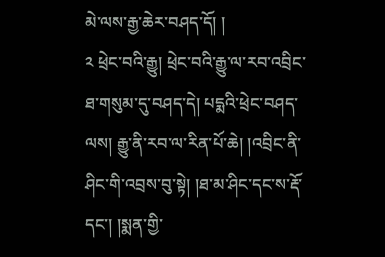མེ་ལས་རྒྱ་ཆེར་བཤད་དོ། །
༢ ཕྲེང་བའི་རྒྱུ། ཕྲེང་བའི་རྒྱུ་ལ་རབ་འབྲིང་ཐ་གསུམ་དུ་བཤད་དེ། པདྨའི་ཕྲེང་བཤད་ལས། རྒྱུ་ནི་རབ་ལ་རིན་པོ་ཆེ། །འབྲིང་ནི་ཤིང་གི་འབྲས་བུ་སྟེ། །ཐ་མ་ཤིང་དང་ས་རྡོ་དང་། །སྨན་གྱི་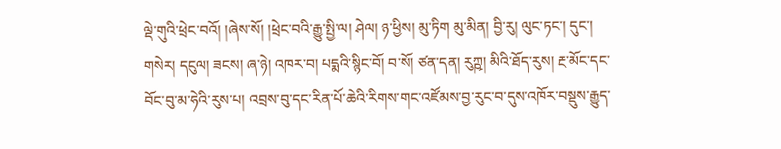ལྡེ་གུའི་ཕྲེང་བའོ། །ཞེས་སོ། །ཕྲེང་བའི་རྒྱུ་སྤྱི་ལ། ཤེལ། ཉ་ཕྱིས། མུ་ཏིག མུ་མིན། བྱི་རུ། ལུང་ཏང་། དུང་། གསེར། དངུལ། ཟངས། ཞ་ཉེ། འཁར་བ། པདྨའི་སྙིང་བོ། བ་སོ། ཙན་དན། རུཀྵ། མིའི་ཐོད་རུས། རྔ་མོང་དང་བོང་བུ་མ་ཧེའི་རུས་པ། འབྲས་བུ་དང་རིན་པོ་ཆེའི་རིགས་གང་འཛོམས་བྱ་རུང་བ་དུས་འཁོར་བསྡུས་རྒྱུད་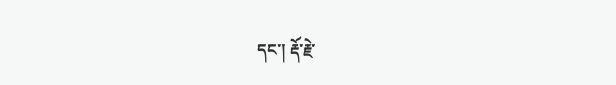དང་། རྡོ་རྗེ་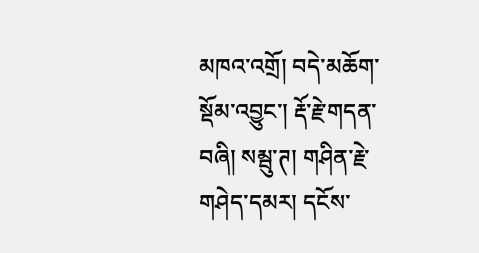མཁའ་འགྲོ། བདེ་མཆོག་སྡོམ་འབྱུང་། རྡོ་རྗེ་གདན་བཞི། སམྦུ་ཊ། གཤིན་རྗེ་གཤེད་དམར། དངོས་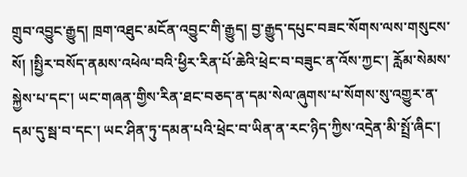གྲུབ་འབྱུང་རྒྱུད། ཁྲག་འཐུང་མངོན་འབྱུང་གི་རྒྱུད། བྱ་རྒྱུད་དཔུང་བཟང་སོགས་ལས་གསུངས་སོ། །སྤྱིར་བསོད་ནམས་འཕེལ་བའི་ཕྱིར་རིན་པོ་ཆེའི་ཕྲེང་བ་བཟུང་ན་འོས་ཀྱང་། རློམ་སེམས་སྐྱེས་པ་དང་། ཡང་གཞན་གྱིས་རིན་ཐང་བཅད་ན་དམ་སེལ་ཞུགས་པ་སོགས་སུ་འགྱུར་ན་དམ་དུ་སྦ་བ་དང་། ཡང་ཤིན་ཏུ་དམན་པའི་ཕྲེང་བ་ཡིན་ན་རང་ཉིད་ཀྱིས་འདྲེན་མི་སྤྲོ་ཞིང་།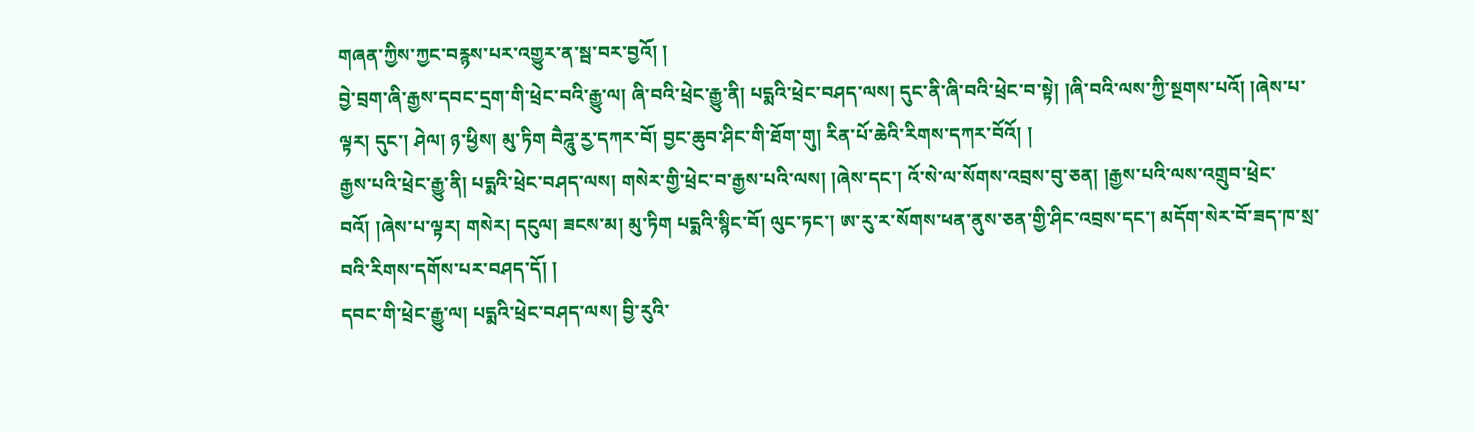གཞན་ཀྱིས་ཀྱང་བརྙས་པར་འགྱུར་ན་སྦ་བར་བྱའོ། །
བྱེ་བྲག་ཞི་རྒྱས་དབང་དྲག་གི་ཕྲེང་བའི་རྒྱུ་ལ། ཞི་བའི་ཕྲེང་རྒྱུ་ནི། པདྨའི་ཕྲེང་བཤད་ལས། དུང་ནི་ཞི་བའི་ཕྲེང་བ་སྟེ། །ཞི་བའི་ལས་ཀྱི་སྔགས་པའོ། །ཞེས་པ་ལྟར། དུང་། ཤེལ། ཉ་ཕྱིས། མུ་ཏིག བཻཌཱུ་རྱ་དཀར་བོ། བྱང་ཆུབ་ཤིང་གི་ཐོག་གུ། རིན་པོ་ཆེའི་རིགས་དཀར་བོའོ། །
རྒྱས་པའི་ཕྲེང་རྒྱུ་ནི། པདྨའི་ཕྲེང་བཤད་ལས། གསེར་གྱི་ཕྲེང་བ་རྒྱས་པའི་ལས། །ཞེས་དང་། འོ་སེ་ལ་སོགས་འབྲས་བུ་ཅན། །རྒྱས་པའི་ལས་འགྲུབ་ཕྲེང་བའོ། །ཞེས་པ་ལྟར། གསེར། དངུལ། ཟངས་མ། མུ་ཏིག པདྨའི་སྙིང་བོ། ལུང་ཏང་། ཨ་རུ་ར་སོགས་ཕན་ནུས་ཅན་གྱི་ཤིང་འབྲས་དང་། མདོག་སེར་བོ་ཟད་ཁ་སྲ་བའི་རིགས་དགོས་པར་བཤད་དོ། །
དབང་གི་ཕྲེང་རྒྱུ་ལ། པདྨའི་ཕྲེང་བཤད་ལས། བྱི་རུའི་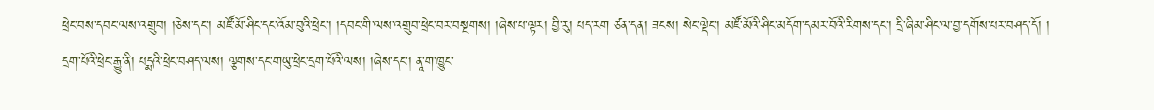ཕྲེང་བས་དབང་ལས་འགྲུབ། །ཅེས་དང་། མཛོ་མོ་ཤིང་དང་འོམ་བུའི་ཕྲེང་། །དབང་གི་ལས་འགྲུབ་ཕྲེང་བར་བསྔགས། །ཞེས་པ་ལྟར། བྱི་རུ། པད་རག ཙན་དན། ཟངས། སེང་ལྡེང་། མཛོ་མོའི་ཤིང་མདོག་དམར་བོའི་རིགས་དང་། དྲི་ཞིམ་ཤིང་ལ་བྱ་དགོས་པར་བཤད་དོ། །
དྲག་པོའི་ཕྲེང་རྒྱུ་ནི། པདྨའི་ཕྲེང་བཤད་ལས། ལྕགས་དང་གཡུ་ཕྲེང་དྲག་པོའི་ལས། །ཞེས་དང་། ནཱ་ག་ཁྱུང་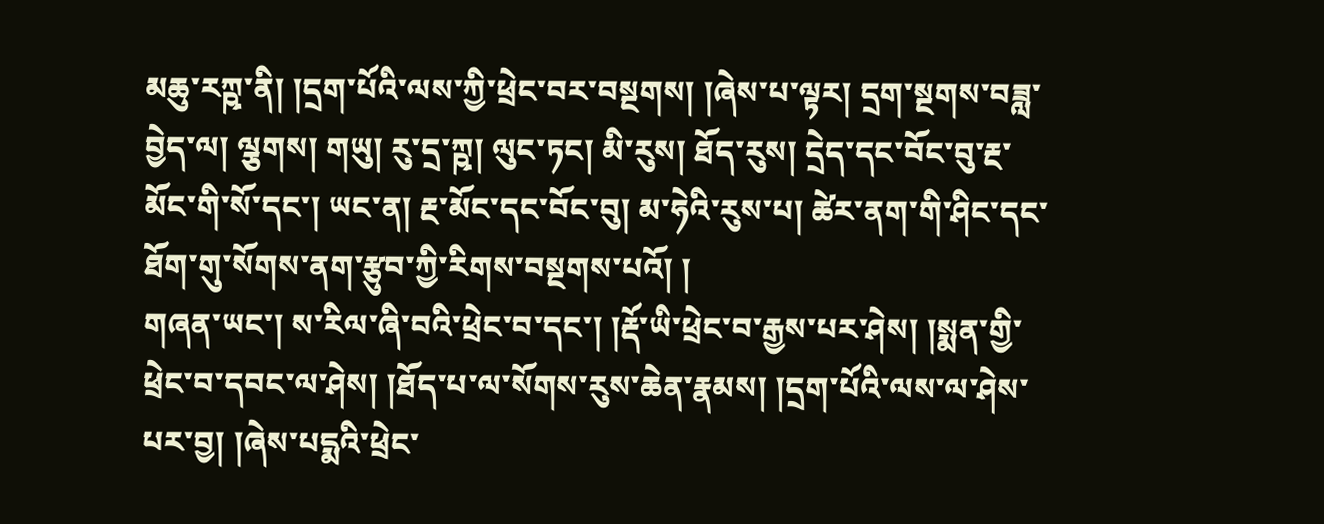མཆུ་རཀྵ་ནི། །དྲག་པོའི་ལས་ཀྱི་ཕྲེང་བར་བསྔགས། །ཞེས་པ་ལྟར། དྲག་སྔགས་བཟླ་བྱེད་ལ། ལྕགས། གཡུ། རུ་དྲ་ཀྵ། ལུང་ཏང། མི་རུས། ཐོད་རུས། དྲེད་དང་བོང་བུ་རྔ་མོང་གི་སོ་དང་། ཡང་ན། རྔ་མོང་དང་བོང་བུ། མ་ཧེའི་རུས་པ། ཚེར་ནག་གི་ཤིང་དང་ཐོག་གུ་སོགས་ནག་རྩུབ་ཀྱི་རིགས་བསྔགས་པའོ། །
གཞན་ཡང་། ས་རིལ་ཞི་བའི་ཕྲེང་བ་དང་། །རྡོ་ཡི་ཕྲེང་བ་རྒྱས་པར་ཤེས། །སྨན་གྱི་ཕྲེང་བ་དབང་ལ་ཤེས། །ཐོད་པ་ལ་སོགས་རུས་ཆེན་རྣམས། །དྲག་པོའི་ལས་ལ་ཤེས་པར་བྱ། །ཞེས་པདྨའི་ཕྲེང་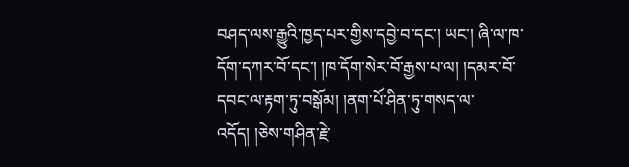བཤད་ལས་རྒྱུའི་ཁྱད་པར་གྱིས་དབྱེ་བ་དང་། ཡང་། ཞི་ལ་ཁ་དོག་དཀར་བོ་དང་། །ཁ་དོག་སེར་བོ་རྒྱས་པ་ལ། །དམར་བོ་དབང་ལ་རྟག་ཏུ་བསྒོམ། །ནག་པོ་ཤིན་ཏུ་གསད་ལ་འདོད། །ཅེས་གཤིན་རྗེ་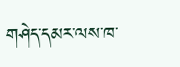གཤེད་དམར་ལས་ཁ་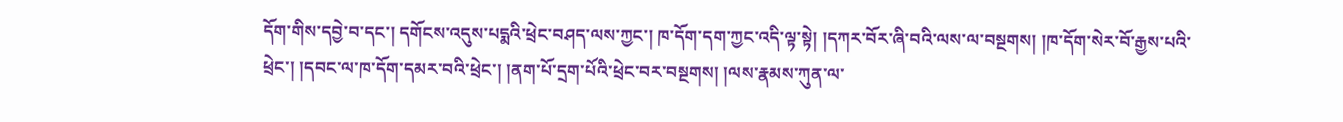དོག་གིས་དབྱེ་བ་དང་། དགོངས་འདུས་པདྨའི་ཕྲེང་བཤད་ལས་ཀྱང་། ཁ་དོག་དག་ཀྱང་འདི་ལྟ་སྟེ། །དཀར་བོར་ཞི་བའི་ལས་ལ་བསྔགས། །ཁ་དོག་སེར་བོ་རྒྱས་པའི་ཕྲེང་། །དབང་ལ་ཁ་དོག་དམར་བའི་ཕྲེང་། །ནག་པོ་དྲག་པོའི་ཕྲེང་བར་བསྔགས། །ལས་རྣམས་ཀུན་ལ་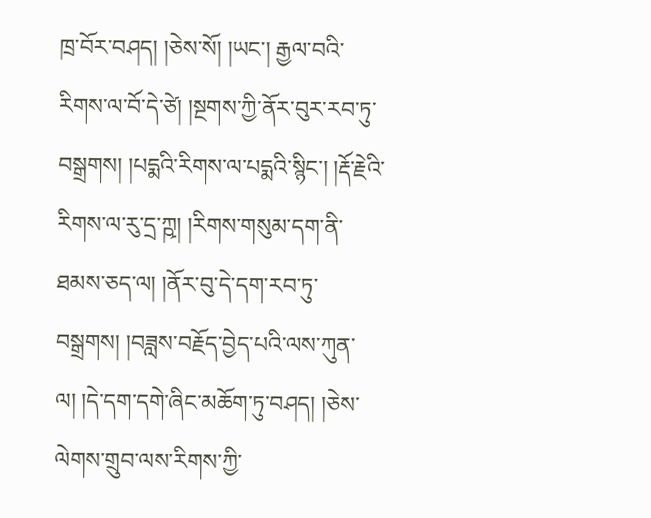ཁྲ་བོར་བཤད། །ཅེས་སོ། །ཡང་། རྒྱལ་བའི་རིགས་ལ་བོ་དེ་ཙེ། །སྔགས་ཀྱི་ནོར་བུར་རབ་ཏུ་བསྒྲགས། །པདྨའི་རིགས་ལ་པདྨའི་སྙིང་། །རྡོ་རྗེའི་རིགས་ལ་རུ་དྲ་ཀྵ། །རིགས་གསུམ་དག་ནི་ཐམས་ཅད་ལ། །ནོར་བུ་དེ་དག་རབ་ཏུ་བསྒྲགས། །བཟླས་བརྗོད་བྱེད་པའི་ལས་ཀུན་ལ། །དེ་དག་དགེ་ཞིང་མཆོག་ཏུ་བཤད། །ཅེས་ལེགས་གྲུབ་ལས་རིགས་ཀྱི་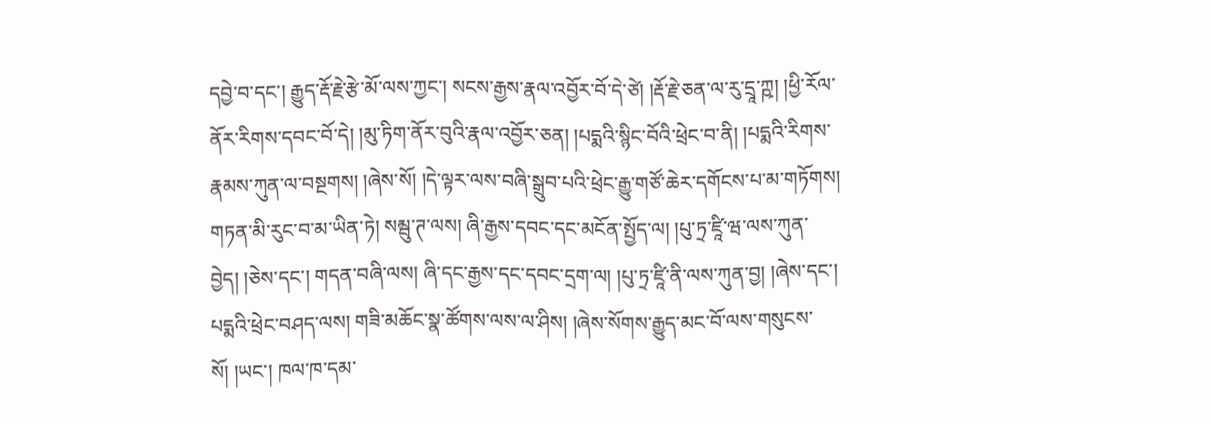དབྱེ་བ་དང་། རྒྱུད་རྡོ་རྗེ་རྩེ་མོ་ལས་ཀྱང་། སངས་རྒྱས་རྣལ་འབྱོར་བོ་དེ་ཙེ། །རྡོ་རྗེ་ཅན་ལ་རུ་དྲཱ་ཀྵ། །ཕྱི་རོལ་ནོར་རིགས་དབང་བོ་དེ། །མུ་ཏིག་ནོར་བུའི་རྣལ་འབྱོར་ཅན། །པདྨའི་སྙིང་བོའི་ཕྲེང་བ་ནི། །པདྨའི་རིགས་རྣམས་ཀུན་ལ་བསྔགས། །ཞེས་སོ། །དེ་ལྟར་ལས་བཞི་སྒྲུབ་པའི་ཕྲེང་རྒྱུ་གཙོ་ཆེར་དགོངས་པ་མ་གཏོགས། གཏན་མི་རུང་བ་མ་ཡིན་ཏེ། སམྦུ་ཊ་ལས། ཞི་རྒྱས་དབང་དང་མངོན་སྤྱོད་ལ། །པུ་ཏྲ་ཛཱི་ཝ་ལས་ཀུན་བྱེད། །ཅེས་དང་། གདན་བཞི་ལས། ཞི་དང་རྒྱས་དང་དབང་དྲག་ལ། །པུ་ཏྲ་ཛཱི་ནི་ལས་ཀུན་བྱ། །ཞེས་དང་། པདྨའི་ཕྲེང་བཤད་ལས། གཟི་མཆོང་སྣ་ཚོགས་ལས་ལ་ཤིས། །ཞེས་སོགས་རྒྱུད་མང་བོ་ལས་གསུངས་སོ། །ཡང་། ཁལ་ཁ་དམ་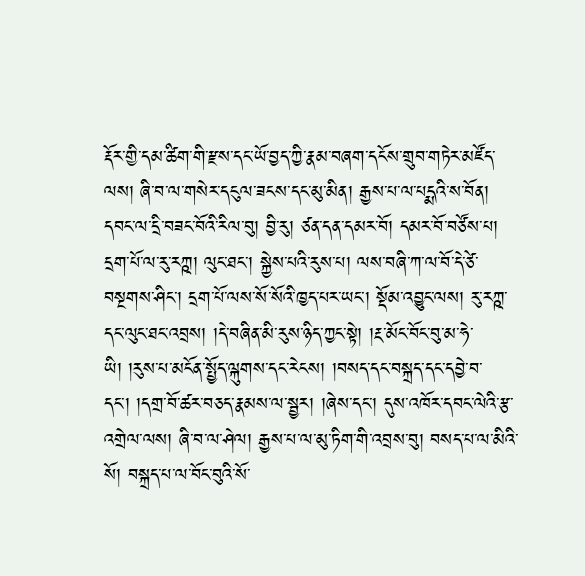རྡོར་གྱི་དམ་ཚིག་གི་རྫས་དང་ཡོ་བྱད་ཀྱི་རྣམ་བཞག་དངོས་གྲུབ་གཏེར་མཛོད་ལས། ཞི་བ་ལ་གསེར་དངུལ་ཟངས་དང་མུ་མིན། རྒྱས་པ་ལ་པདྨའི་ས་བོན། དབང་ལ་དྲི་བཟང་བོའི་རིལ་བུ། བྱི་རུ། ཙན་དན་དམར་བོ། དམར་བོ་བཙོས་པ། དྲག་པོ་ལ་རུ་རཀྵ། ལུང་ཐང་། སྐྱེས་པའི་རུས་པ། ལས་བཞི་ཀ་ལ་བོ་དེ་ཙེ་བསྔགས་ཤིང་། དྲག་པོ་ལས་སོ་སོའི་ཁྱད་པར་ཡང་། སྡོམ་འབྱུང་ལས། རུ་རཀྵ་དང་ལུང་ཐང་འབྲས། །དེ་བཞིན་མི་རུས་ཉིད་ཀྱང་སྟེ། །རྔ་མོང་བོང་བུ་མ་ཧེ་ཡི། །རུས་པ་མངོན་སྤྱོད་ལྐུགས་དང་རེངས། །བསད་དང་བསྐྲད་དང་དབྱེ་བ་དང་། །དགྲ་བོ་ཚར་བཅད་རྣམས་ལ་སྦྱར། །ཞེས་དང་། དུས་འཁོར་དབང་ལེའི་རྩ་འགྲེལ་ལས། ཞི་བ་ལ་ཤེལ། རྒྱས་པ་ལ་མུ་ཏིག་གི་འབྲས་བུ། བསད་པ་ལ་མིའི་སོ། བསྐྲད་པ་ལ་བོང་བུའི་སོ་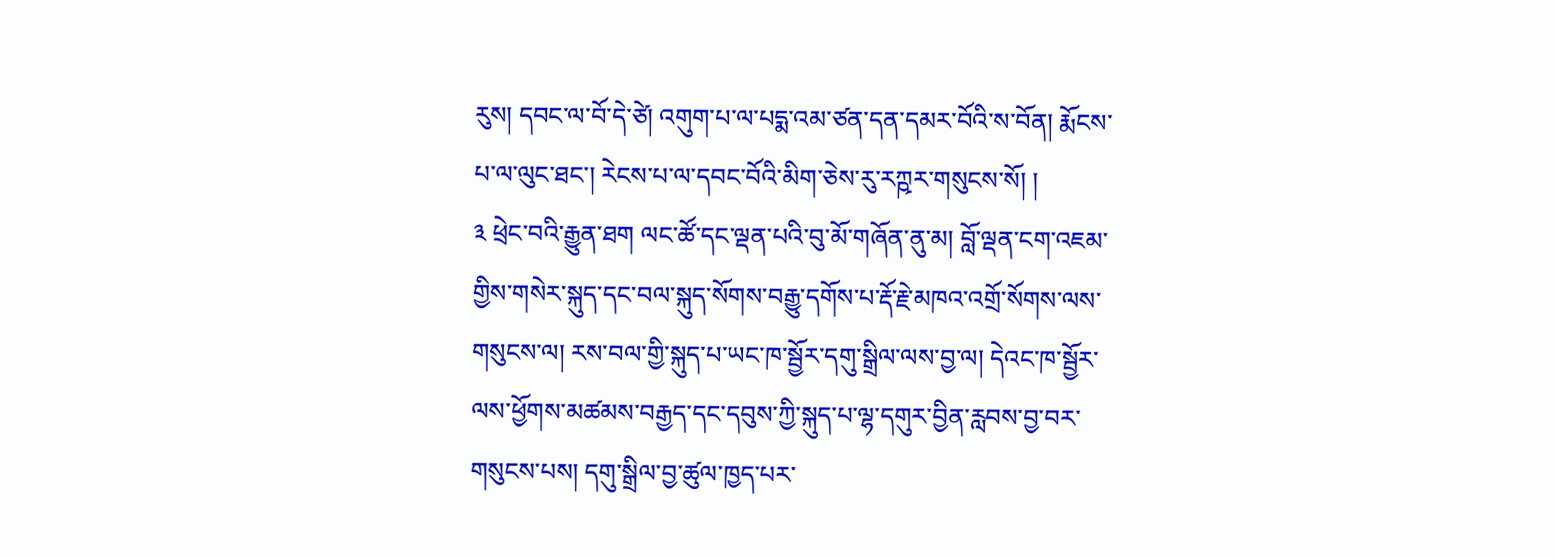རུས། དབང་ལ་བོ་དེ་ཙེ། འགུག་པ་ལ་པདྨ་འམ་ཙན་དན་དམར་བོའི་ས་བོན། རྨོངས་པ་ལ་ལུང་ཐང་། རེངས་པ་ལ་དབང་བོའི་མིག་ཅེས་རུ་རཀྵར་གསུངས་སོ། །
༣ ཕྲེང་བའི་རྒྱུན་ཐག ལང་ཚོ་དང་ལྡན་པའི་བུ་མོ་གཞོན་ནུ་མ། བློ་ལྡན་ངག་འཇམ་གྱིས་གསེར་སྐུད་དང་བལ་སྐུད་སོགས་བརྒྱུ་དགོས་པ་རྡོ་རྗེ་མཁའ་འགྲོ་སོགས་ལས་གསུངས་ལ། རས་བལ་གྱི་སྐུད་པ་ཡང་ཁ་སྦྱོར་དགུ་སྒྲིལ་ལས་བྱ་ལ། དེའང་ཁ་སྦྱོར་ལས་ཕྱོགས་མཚམས་བརྒྱད་དང་དབུས་ཀྱི་སྐུད་པ་ལྷ་དགུར་བྱིན་རླབས་བྱ་བར་གསུངས་པས། དགུ་སྒྲིལ་བྱ་ཚུལ་ཁྱད་པར་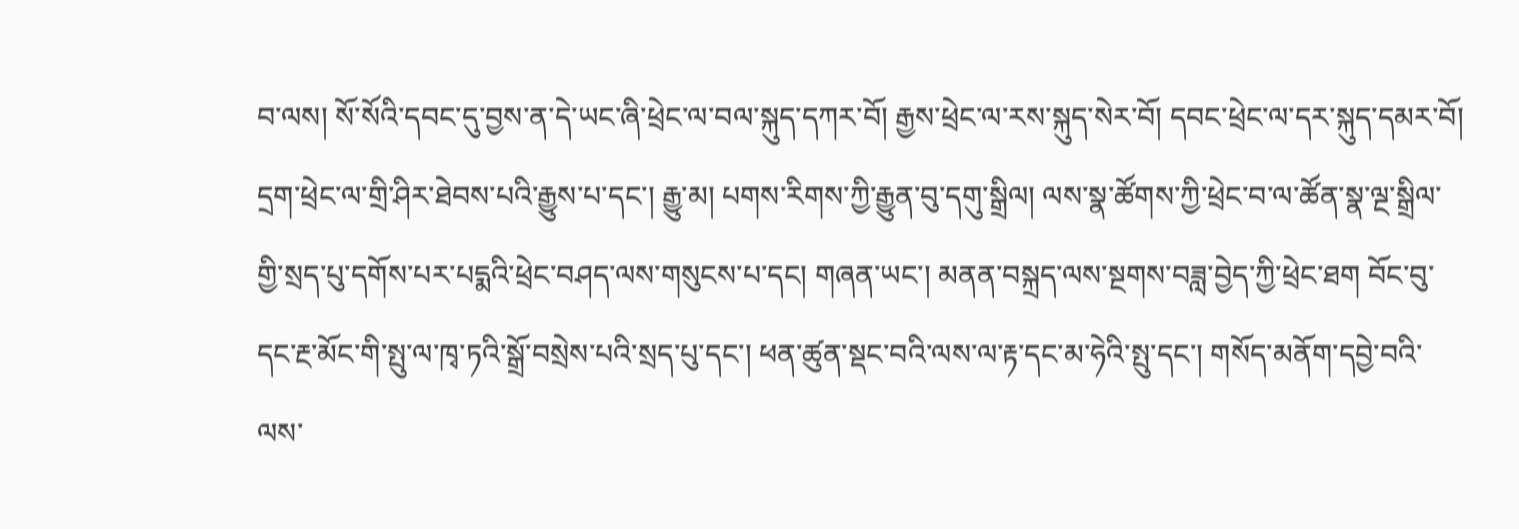བ་ལས། སོ་སོའི་དབང་དུ་བྱས་ན་དེ་ཡང་ཞི་ཕྲེང་ལ་བལ་སྐུད་དཀར་བོ། རྒྱས་ཕྲེང་ལ་རས་སྐུད་སེར་བོ། དབང་ཕྲེང་ལ་དར་སྐུད་དམར་བོ། དྲག་ཕྲེང་ལ་གྲི་ཤིར་ཐེབས་པའི་རྒྱུས་པ་དང་། རྒྱུ་མ། པགས་རིགས་ཀྱི་རྒྱུན་བུ་དགུ་སྒྲིལ། ལས་སྣ་ཚོགས་ཀྱི་ཕྲེང་བ་ལ་ཚོན་སྣ་ལྔ་སྒྲིལ་གྱི་སྲད་པུ་དགོས་པར་པདྨའི་ཕྲེང་བཤད་ལས་གསུངས་པ་དང། གཞན་ཡང་། མནན་བསྐྲད་ལས་སྔགས་བཟླ་བྱེད་ཀྱི་ཕྲེང་ཐག བོང་བུ་དང་རྔ་མོང་གི་སྤུ་ལ་ཁྭ་ཏའི་སྒྲོ་བསྲེས་པའི་སྲད་པུ་དང་། ཕན་ཚུན་སྡང་བའི་ལས་ལ་རྟ་དང་མ་ཧེའི་སྤུ་དང་། གསོད་མནོག་དབྱེ་བའི་ལས་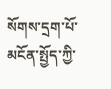སོགས་དྲག་པོ་མངོན་སྤྱོད་ཀྱི་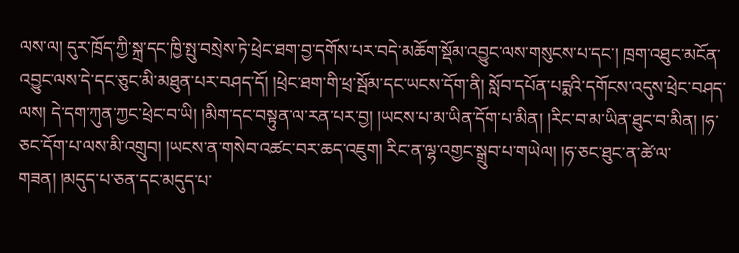ལས་ལ། དུར་ཁྲོད་ཀྱི་སྐྲ་དང་ཁྱི་སྤུ་བསྲེས་ཏེ་ཕྲེང་ཐག་བྱ་དགོས་པར་བདེ་མཆོག་སྡོམ་འབྱུང་ལས་གསུངས་པ་དང་། ཁྲག་འཐུང་མངོན་འབྱུང་ལས་དེ་དང་ཅུང་མི་མཐུན་པར་བཤད་དོ། །ཕྲེང་ཐག་གི་ཕྲ་སྦོམ་དང་ཡངས་དོག་ནི། སློབ་དཔོན་པདྨའི་དགོངས་འདུས་ཕྲེང་བཤད་ལས། དེ་དག་ཀུན་ཀྱང་ཕྲེང་བ་ཡི། །མིག་དང་བསྟུན་ལ་རན་པར་བྱ། །ཡངས་པ་མ་ཡིན་དོག་པ་མིན། །རིང་བ་མ་ཡིན་ཐུང་བ་མིན། །ཧ་ཅང་དོག་པ་ལས་མི་འགྲུབ། །ཡངས་ན་གསེབ་འཚང་བར་ཆད་འཇུག། རིང་ན་ལྷ་འགྱང་སྒྲུབ་པ་གཡེལ། །ཧ་ཅང་ཐུང་ན་ཚེ་ལ་གཟན། །མདུད་པ་ཅན་དང་མདུད་པ་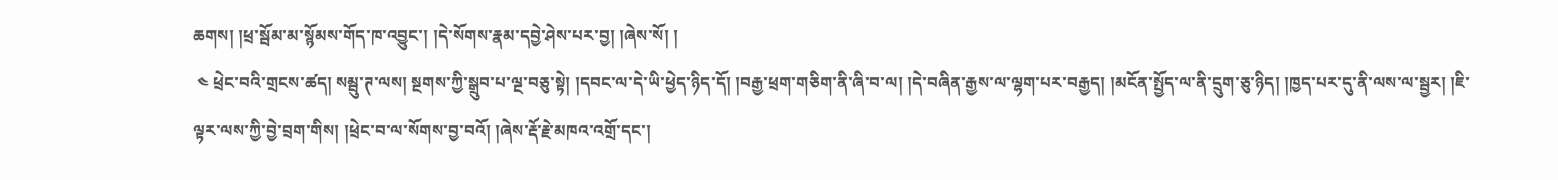ཆགས། །ཕྲ་སྦོམ་མ་སྙོམས་གོད་ཁ་འབྱུང་། །དེ་སོགས་རྣམ་དབྱེ་ཤེས་པར་བྱ། །ཞེས་སོ། །
 ༤ ཕྲེང་བའི་གྲངས་ཚད། སམྦུ་ཊ་ལས། སྔགས་ཀྱི་སྒྲུབ་པ་ལྔ་བཅུ་སྟེ། །དབང་ལ་དེ་ཡི་ཕྱེད་ཉིད་དོ། །བརྒྱ་ཕྲག་གཅིག་ནི་ཞི་བ་ལ། །དེ་བཞིན་རྒྱས་ལ་ལྷག་པར་བརྒྱད། །མངོན་སྤྱོད་ལ་ནི་དྲུག་ཅུ་ཉིད། །ཁྱད་པར་དུ་ནི་ལས་ལ་སྦྱར། །ཇི་ལྟར་ལས་ཀྱི་བྱེ་བྲག་གིས། །ཕྲེང་བ་ལ་སོགས་བྱ་བའོ། །ཞེས་རྡོ་རྗེ་མཁའ་འགྲོ་དང་།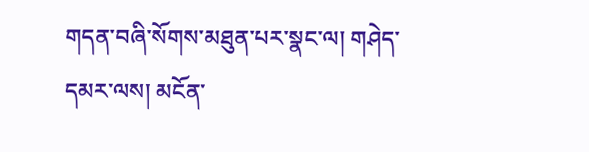གདན་བཞི་སོགས་མཐུན་པར་སྣང་ལ། གཤེད་དམར་ལས། མངོན་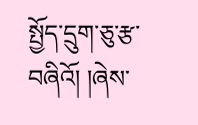སྤྱོད་དྲུག་ཅུ་རྩ་བཞིའོ། །ཞེས་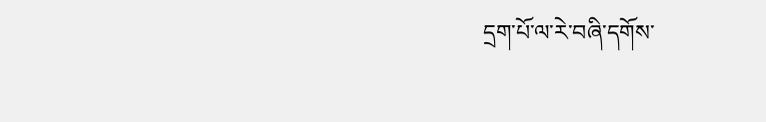དྲག་པོ་ལ་རེ་བཞི་དགོས་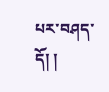པར་བཤད་དོ། །